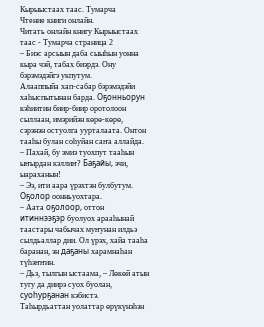Кырыыстаах таас. Тумарча
Чтение книги онлайн.
Читать онлайн книгу Кырыыстаах таас - Тумарча страница 2
– Биэс арсыын даба сыыһын уонна кыра чэй, табах биэрдэ. Ону бэрэмэдэйгэ укпутум.
Алааппыйа хап-сабар бэрэмэдэйи хаһыспытынан барда. Оҕонньорун кэһиитин биир-биир оротолоон сыллаан, имэрийэн көрө-көрө, сэрэнэн остуолга уурталаата. Онтон тааһы булан соһуйан саҥа аллайда.
– Пахай, бу эмиэ туохпут тааһын ыҥырдан кэллиҥ? Баҕайы, эчи, ыараханын!
– Ээ, ити аара үрэхтэн булбутум. Оҕолор оонньуохтара.
– Аата оҕолоор, оттон итиннээҕэр буолуох арааһынай таастары чабычах муҥунан илдьэ сылдьаллар дии. Ол үрэх, хайа тааһа баранан, эн даҕаны харамнаһан түһэҥҥин.
– Дьэ, тылгын ыстаама, – Лөкөй атын тугу да диирэ суох буолан, суоһурҕанан кэбистэ. Таһырдьаттан уолаттар өрүкүнэһэн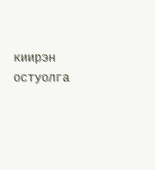киирэн остуолга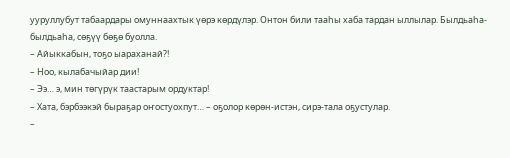ууруллубут табаардары омуннаахтык үөрэ көрдүлэр. Онтон били тааһы хаба тардан ыллылар. Былдьаһа-былдьаһа, сөҕүү бөҕө буолла.
– Айыккабын, тоҕо ыараханай?!
– Ноо, кылабачыйар дии!
– Ээ… э, мин төгүрүк таастарым ордуктар!
– Хата, бэрбээкэй быраҕар оҥостуохпут… – оҕолор көрөн-истэн, сирэ-тала оҕустулар.
–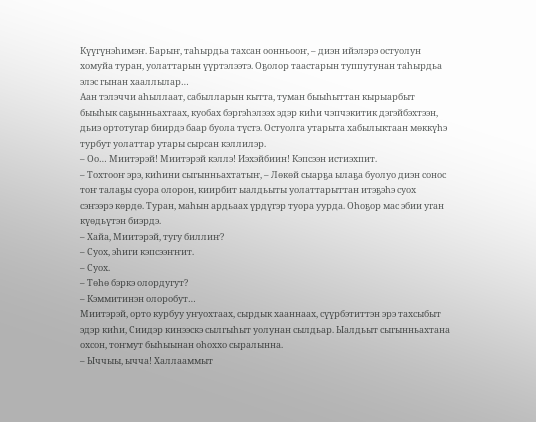Күүгүнэһимэҥ. Барыҥ, таһырдьа тахсан оонньооҥ, – диэн ийэлэрэ остуолун хомуйа туран, уолаттарын үүртэлээтэ. Оҕолор таастарын туппутунан таһырдьа элэс гынан хааллылар…
Аан тэлэччи аһыллаат, сабылларын кытта, туман быыһыттан кырыарбыт быыһык саҕынньахтаах, куобах бэргэһэлээх эдэр киһи чэпчэкитик дэгэйбэхтээн, дьиэ ортотугар биирдэ баар буола түстэ. Остуолга утарыта хабылыктаан мөккүһэ турбут уолаттар утары сырсан кэллилэр.
– Оо… Миитэрэй! Миитэрэй кэллэ! Иэхэйбиин! Кэпсээн истиэхпит.
– Тохтооҥ эрэ, киһини сыгынньахтатыҥ, – Лөкөй сыарҕа ылаҕа буолуо диэн сонос тоҥ талаҕы суора олорон, киирбит ыалдьыты уолаттарыттан итэҕэһэ суох сэҥээрэ көрдө. Туран, маһын ардьаах үрдүгэр туора уурда. Оһоҕор мас эбии уган күөдьүтэн биэрдэ.
– Хайа, Миитэрэй, тугу биллиҥ?
– Суох, эһиги кэпсээҥҥит.
– Суох.
– Төһө бэркэ олордугут?
– Кэммитинэн олоробут…
Миитэрэй, орто курбуу уҥуохтаах, сырдык хааннаах, сүүрбэтиттэн эрэ тахсыбыт эдэр киһи, Сиидэр кинээскэ сылгыһыт уолунан сылдьар. Ыалдьыт сыгынньахтана охсон, тоҥмут быһыынан оһоххо сыралынна.
– Ыччыы, ычча! Халлааммыт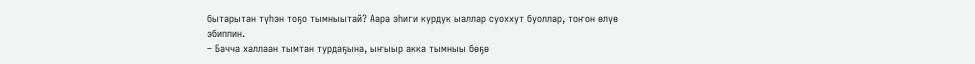бытарытан түһэн тоҕо тымныытай? Аара эһиги курдук ыаллар суоххут буоллар, тоҥон өлүө эбиппин.
– Бачча халлаан тымтан турдаҕына, ыҥыыр акка тымныы бөҕө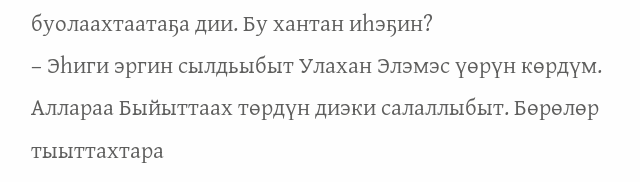буолаахтаатаҕа дии. Бу хантан иһэҕин?
– Эһиги эргин сылдьыбыт Улахан Элэмэс үөрүн көрдүм. Аллараа Быйыттаах төрдүн диэки салаллыбыт. Бөрөлөр тыыттахтара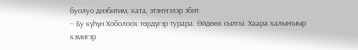буолуо диэбитим, хата, этэҥҥэлэр эбит.
– Бу күһүн Хоболоох төрдүгэр турара. Өйдөөх сылгы. Хаара халыҥыыр кэмигэр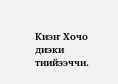Киэҥ Хочо диэки тиийээччи.